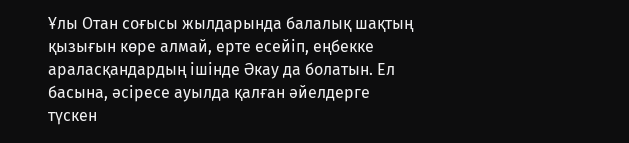Ұлы Отан соғысы жылдарында балалық шақтың қызығын көре алмай, ерте есейіп, еңбекке араласқандардың ішінде Әкау да болатын. Ел басына, әсіресе ауылда қалған әйелдерге түскен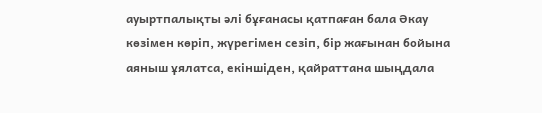ауыртпалықты әлі бұғанасы қатпаған бала Әкау көзімен көріп, жүрегімен сезіп, бір жағынан бойына аяныш ұялатса, екіншіден, қайраттана шыңдала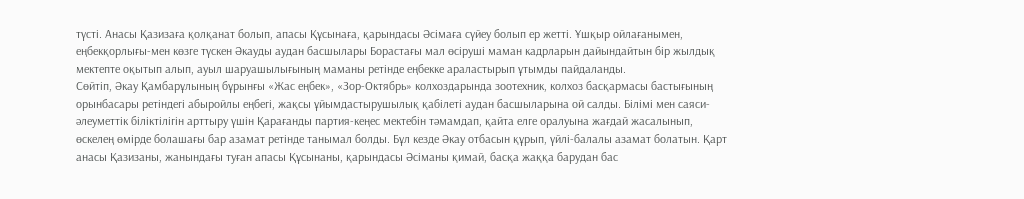түсті. Анасы Қазизаға қолқанат болып, апасы Құсынаға, қарындасы Әсімаға сүйеу болып ер жетті. Ұшқыр ойлағанымен, еңбекқорлығы-мен көзге түскен Әкауды аудан басшылары Борастағы мал өсіруші маман кадрларын дайындайтын бір жылдық мектепте оқытып алып, ауыл шаруашылығының маманы ретінде еңбекке араластырып ұтымды пайдаланды.
Сөйтіп, Әкау Қамбарұлының бұрынғы «Жас еңбек», «Зор-Октябрь» колхоздарында зоотехник, колхоз басқармасы бастығының орынбасары ретіндегі абыройлы еңбегі, жақсы ұйымдастырушылық қабілеті аудан басшыларына ой салды. Білімі мен саяси-әлеуметтік біліктілігін арттыру үшін Қарағанды партия-кеңес мектебін тәмамдап, қайта елге оралуына жағдай жасалынып, өскелең өмірде болашағы бар азамат ретінде танымал болды. Бұл кезде Әкау отбасын құрып, үйлі-балалы азамат болатын. Қарт анасы Қазизаны, жанындағы туған апасы Құсынаны, қарындасы Әсіманы қимай, басқа жаққа барудан бас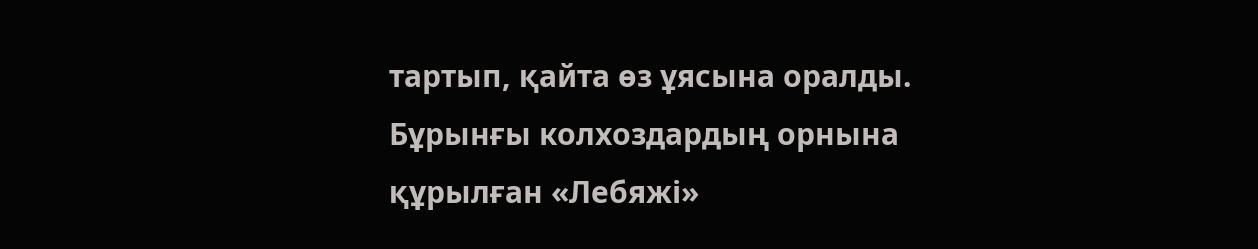тартып, қайта өз ұясына оралды. Бұрынғы колхоздардың орнына құрылған «Лебяжі»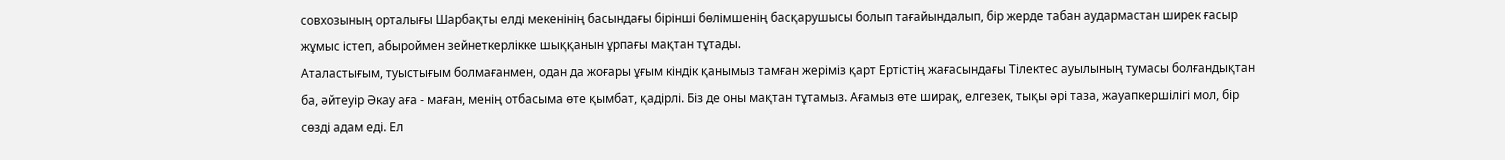совхозының орталығы Шарбақты елді мекенінің басындағы бірінші бөлімшенің басқарушысы болып тағайындалып, бір жерде табан аудармастан ширек ғасыр жұмыс істеп, абыроймен зейнеткерлікке шыққанын ұрпағы мақтан тұтады.
Аталастығым, туыстығым болмағанмен, одан да жоғары ұғым кіндік қанымыз тамған жеріміз қарт Ертістің жағасындағы Тілектес ауылының тумасы болғандықтан ба, әйтеуір Әкау аға - маған, менің отбасыма өте қымбат, қадірлі. Біз де оны мақтан тұтамыз. Ағамыз өте ширақ, елгезек, тықы әрі таза, жауапкершілігі мол, бір сөзді адам еді. Ел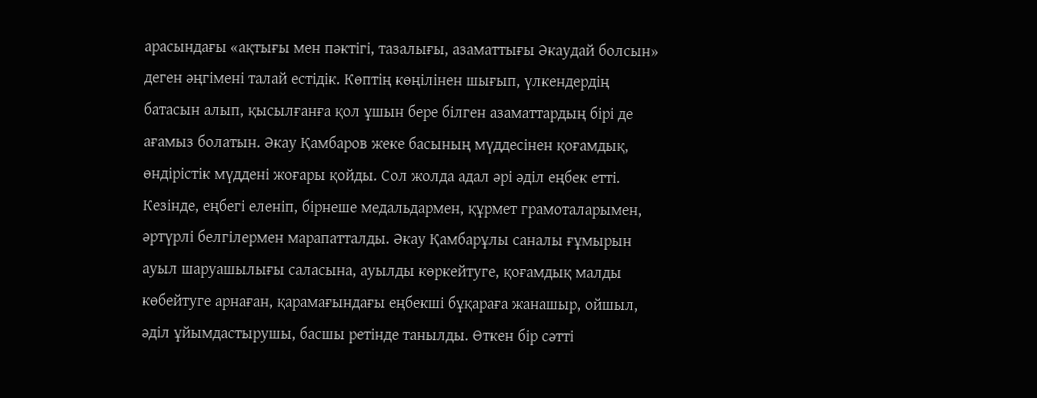арасындағы «ақтығы мен пәктігі, тазалығы, азаматтығы Әкаудай болсын» деген әңгімені талай естідік. Көптің көңілінен шығып, үлкендердің батасын алып, қысылғанға қол ұшын бере білген азаматтардың бірі де ағамыз болатын. Әкау Қамбаров жеке басының мүддесінен қоғамдық, өндірістік мүддені жоғары қойды. Сол жолда адал әрі әділ еңбек етті.
Кезінде, еңбегі еленіп, бірнеше медальдармен, құрмет грамоталарымен, әртүрлі белгілермен марапатталды. Әкау Қамбарұлы саналы ғұмырын ауыл шаруашылығы саласына, ауылды көркейтуге, қоғамдық малды көбейтуге арнаған, қарамағындағы еңбекші бұқараға жанашыр, ойшыл, әділ ұйымдастырушы, басшы ретінде танылды. Өткен бір сәтті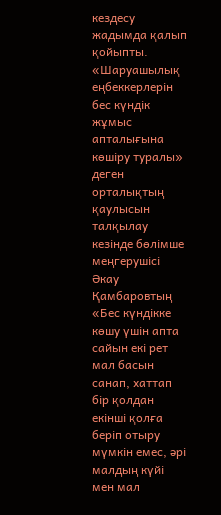кездесу жадымда қалып қойыпты. «Шаруашылық еңбеккерлерін бес күндік жұмыс апталығына көшіру туралы» деген орталықтың қаулысын талқылау кезінде бөлімше меңгерушісі Әкау Қамбаровтың «Бес күндікке көшу үшін апта сайын екі рет мал басын санап, хаттап бір қолдан екінші қолға беріп отыру мүмкін емес, әрі малдың күйі мен мал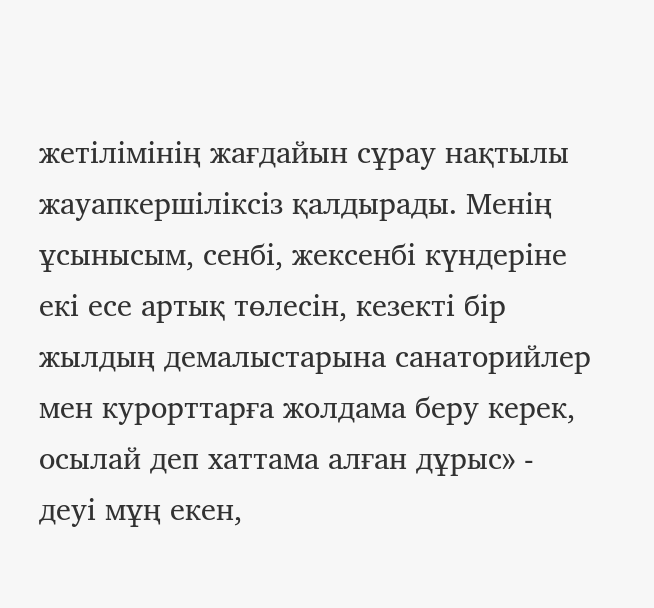жетілімінің жағдайын сұрау нақтылы жауапкершіліксіз қалдырады. Менің ұсынысым, сенбі, жексенбі күндеріне екі есе артық төлесін, кезекті бір жылдың демалыстарына санаторийлер мен курорттарға жолдама беру керек, осылай деп хаттама алған дұрыс» - деуі мұң екен,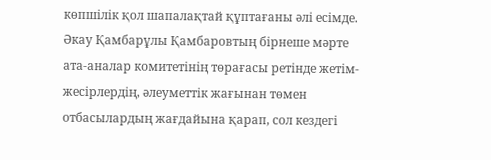көпшілік қол шапалақтай құптағаны әлі есімде.
Әкау Қамбарұлы Қамбаровтың бірнеше мәрте ата-аналар комитетінің төрағасы ретінде жетім-жесірлердің, әлеуметтік жағынан төмен отбасылардың жағдайына қарап, сол кездегі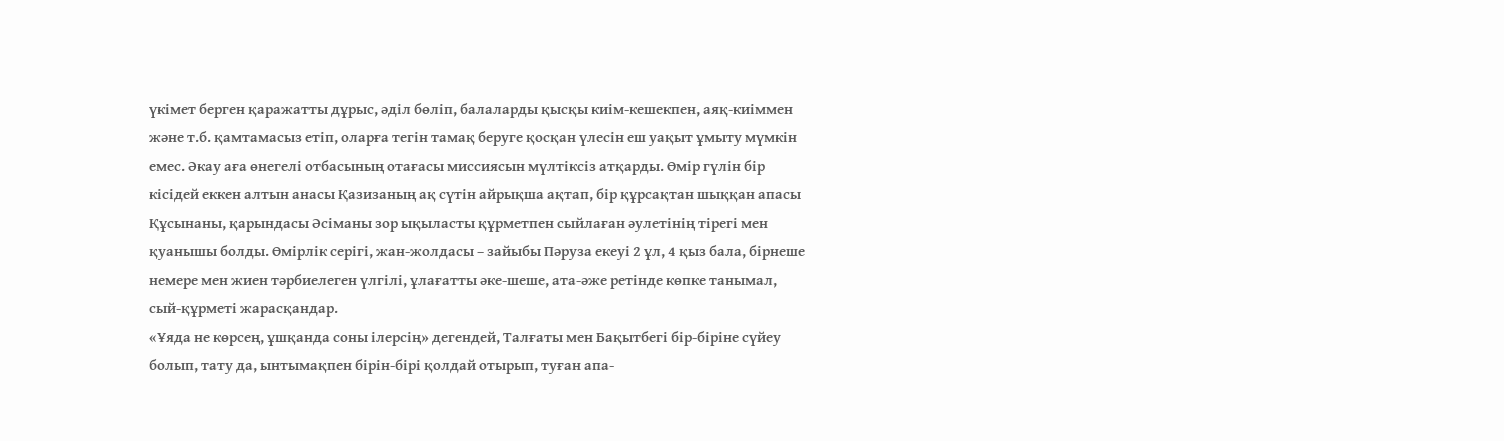үкімет берген қаражатты дұрыс, әділ бөліп, балаларды қысқы киім-кешекпен, аяқ-киіммен және т.б. қамтамасыз етіп, оларға тегін тамақ беруге қосқан үлесін еш уақыт ұмыту мүмкін емес. Әкау аға өнегелі отбасының отағасы миссиясын мүлтіксіз атқарды. Өмір гүлін бір кісідей еккен алтын анасы Қазизаның ақ сүтін айрықша ақтап, бір құрсақтан шыққан апасы Құсынаны, қарындасы Әсіманы зор ықыласты құрметпен сыйлаған әулетінің тірегі мен қуанышы болды. Өмірлік серігі, жан-жолдасы – зайыбы Пәруза екеуі 2 ұл, 4 қыз бала, бірнеше немере мен жиен тәрбиелеген үлгілі, ұлағатты әке-шеше, ата-әже ретінде көпке танымал, сый-құрметі жарасқандар.
«Ұяда не көрсең, ұшқанда соны ілерсің» дегендей, Талғаты мен Бақытбегі бір-біріне сүйеу болып, тату да, ынтымақпен бірін-бірі қолдай отырып, туған апа-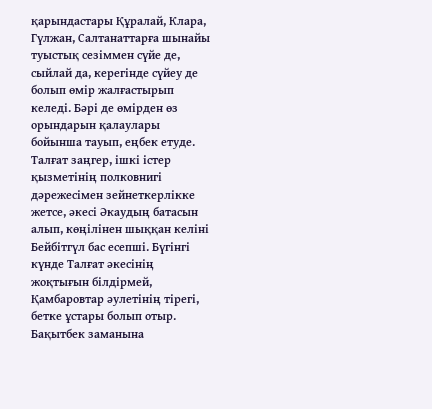қарындастары Құралай, Клара, Гүлжан, Салтанаттарға шынайы туыстық сезіммен сүйе де, сыйлай да, керегінде сүйеу де болып өмір жалғастырып келеді. Бәрі де өмірден өз орындарын қалаулары бойынша тауып, еңбек етуде. Талғат заңгер, ішкі істер қызметінің полковнигі дәрежесімен зейнеткерлікке жетсе, әкесі Әкаудың батасын алып, көңілінен шыққан келіні Бейбітгүл бас есепші. Бүгінгі күнде Талғат әкесінің жоқтығын білдірмей, Қамбаровтар әулетінің тірегі, бетке ұстары болып отыр.
Бақытбек заманына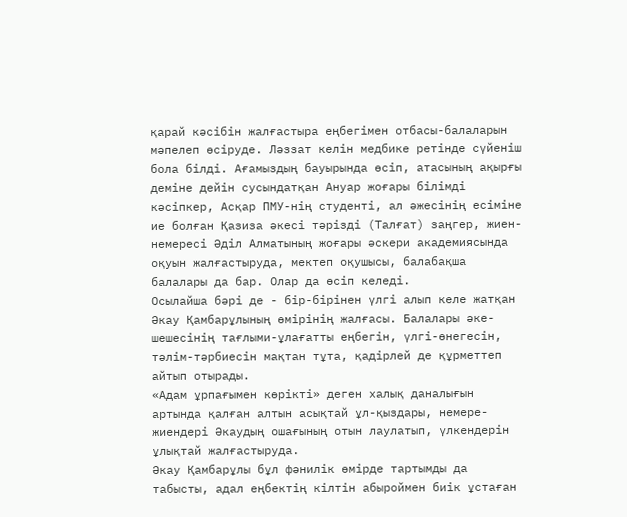қарай кәсібін жалғастыра еңбегімен отбасы-балаларын мәпелеп өсіруде. Ләззат келін медбике ретінде сүйеніш бола білді. Ағамыздың бауырында өсіп, атасының ақырғы деміне дейін сусындатқан Ануар жоғары білімді кәсіпкер, Асқар ПМУ-нің студенті, ал әжесінің есіміне ие болған Қазиза әкесі тәрізді (Талғат) заңгер, жиен-немересі Әділ Алматының жоғары әскери академиясында оқуын жалғастыруда, мектеп оқушысы, балабақша балалары да бар. Олар да өсіп келеді.
Осылайша бәрі де - бір-бірінен үлгі алып келе жатқан Әкау Қамбарұлының өмірінің жалғасы. Балалары әке-шешесінің тағлыми-ұлағатты еңбегін, үлгі-өнегесін, тәлім-тәрбиесін мақтан тұта, қадірлей де құрметтеп айтып отырады.
«Адам ұрпағымен көрікті» деген халық даналығын артында қалған алтын асықтай ұл-қыздары, немере-жиендері Әкаудың ошағының отын лаулатып, үлкендерін ұлықтай жалғастыруда.
Әкау Қамбарұлы бұл фәнилік өмірде тартымды да табысты, адал еңбектің кілтін абыроймен биік ұстаған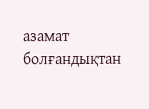азамат болғандықтан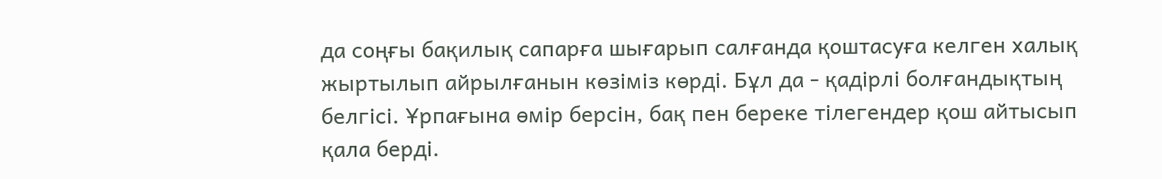да соңғы бақилық сапарға шығарып салғанда қоштасуға келген халық жыртылып айрылғанын көзіміз көрді. Бұл да - қадірлі болғандықтың белгісі. Ұрпағына өмір берсін, бақ пен береке тілегендер қош айтысып қала берді.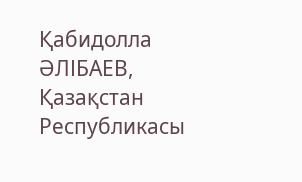Қабидолла ӘЛІБАЕВ,
Қазақстан Республикасы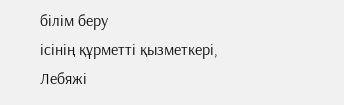білім беру
ісінің құрметті қызметкері,
Лебяжі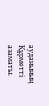ауданының Құрметті азаматы.